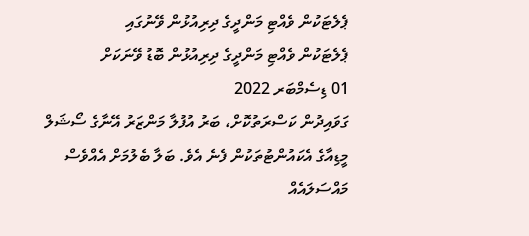ޕެލެޓަކުން ވެއްޓި މަންދީގެ ދިރިއުޅުން ވޭނުގައި
ޕެލެޓަކުން ވެއްޓި މަންދީގެ ދިރިއުޅުން ބޮޑު ވޭނަކަށް
01 ޑިސެމްބަރ 2022
ގަވައިދުން ކަސްރަތުކޮށް، ބަރު އުފުލާ މަންޒަރު އޭނާގެ ސޯޝަލް މީޑިއާގެ އެކައުންޓުތަކުން ފެނެ އެވެ. ބަލާ ބެލުމަށް އެއްވެސް މައްސަލައެއް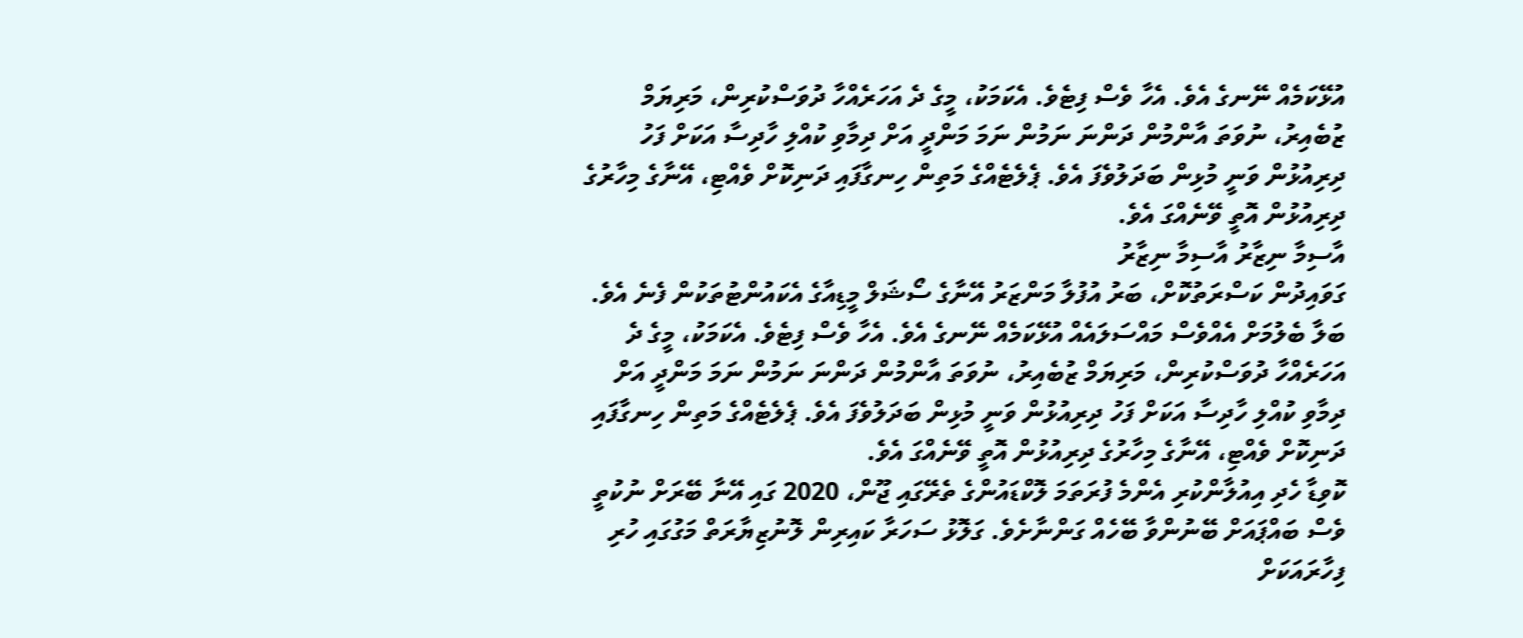އުޅޭކަމެއް ނޭނގެ އެވެ. އެހާ ވެސް ފިޓެވެ. އެކަމަކު، މީގެ ދެ އަހަރެއްހާ ދުވަސްކުރިން، މަރިޔަމް ޒުބެއިރު، ނުވަތަ އާންމުން ދަންނަ ނަމުން ނަމަ މަންދީ އަށް ދިމާވި ކުއްލި ހާދިސާ އަކަށް ފަހު ދިރިއުޅުން ވަނީ މުޅިން ބަދަލުވެފަ އެވެ. ޕެލެޓެއްގެ މަތިން ހިނގާފައި ދަނިކޮށް ވެއްޓި، އޭނާގެ މިހާރުގެ ދިރިއުޅުން އޮތީ ވޭނެއްގަ އެވެ.
އާސިމާ ނިޒާރު އާސިމާ ނިޒާރު
ގަވައިދުން ކަސްރަތުކޮށް، ބަރު އުފުލާ މަންޒަރު އޭނާގެ ސޯޝަލް މީޑިއާގެ އެކައުންޓުތަކުން ފެނެ އެވެ. ބަލާ ބެލުމަށް އެއްވެސް މައްސަލައެއް އުޅޭކަމެއް ނޭނގެ އެވެ. އެހާ ވެސް ފިޓެވެ. އެކަމަކު، މީގެ ދެ އަހަރެއްހާ ދުވަސްކުރިން، މަރިޔަމް ޒުބެއިރު، ނުވަތަ އާންމުން ދަންނަ ނަމުން ނަމަ މަންދީ އަށް ދިމާވި ކުއްލި ހާދިސާ އަކަށް ފަހު ދިރިއުޅުން ވަނީ މުޅިން ބަދަލުވެފަ އެވެ. ޕެލެޓެއްގެ މަތިން ހިނގާފައި ދަނިކޮށް ވެއްޓި، އޭނާގެ މިހާރުގެ ދިރިއުޅުން އޮތީ ވޭނެއްގަ އެވެ.
ކޮވިޑާ ހެދި އިއުލާންކުރި އެންމެ ފުރަތަމަ ލޮކްޑައުންގެ ތެރޭގައި ޖޫން، 2020 ގައި އޭނާ ބޭރަށް ނުކުތީ ވެސް ބައްޕައަށް ބޭނުންވާ ބޭހެއް ގަންނާށެވެ. ގަލޮޅު ސަހަރާ ކައިރިން ލޮނުޒިޔާރަތް މަގުގައި ހުރި ފިހާރައަކަށް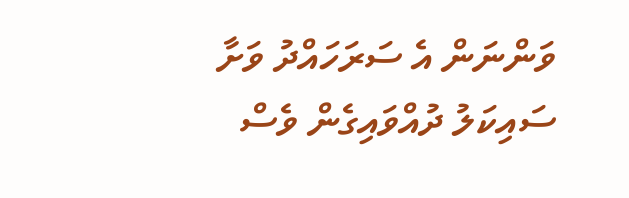ވަންނަން އެ ސަރަހައްދު ވަށާ ސައިކަލު ދުއްވައިގެން ވެސް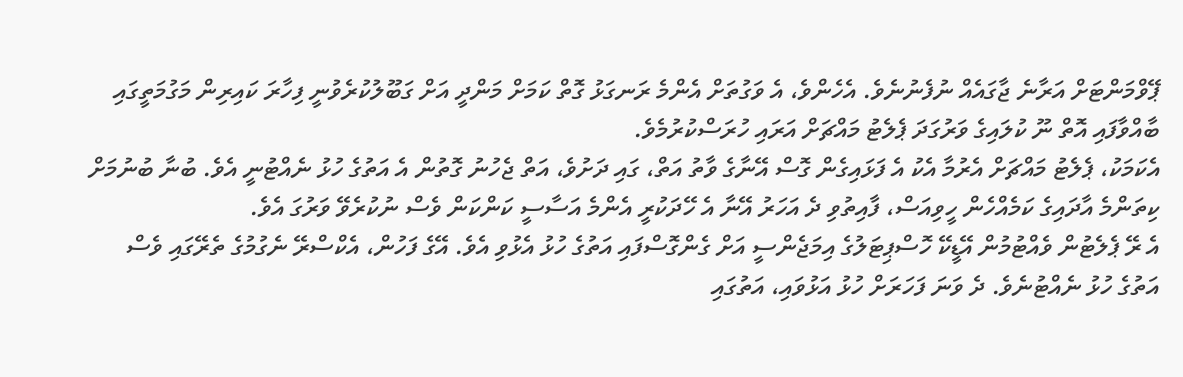ޕޭވްމަންޓަށް އަރާނެ ޖާގައެއް ނުފެނުނެވެ. އެހެންވެ، އެ ވަގުތަށް އެންމެ ރަނގަޅު ގޮތް ކަމަށް މަންދީ އަށް ގަބޫލުކުރެވުނީ ފިހާރަ ކައިރިން މަގުމަތީގައި ބާއްވާފައި އޮތް ނޫ ކުލައިގެ ވަރުގަދަ ޕެލެޓު މައްޗަށް އަރައި ހުރަސްކުރުމެވެ.
އެކަމަކު، ޕެލެޓު މައްޗަށް އެރުމާ އެކު އެ ފަޅައިގެން ގޮސް އޭނާގެ ވާތު އަތް، ގައި ދަށުވެ، އަތް ޖެހުނު ގޮތުން އެ އަތުގެ ހުޅު ނެއްޓުނީ އެވެ. ބުނާ ބުނުމަށް ކިތަންމެ އާދައިގެ ކަމެއްހެން ހީވިއަސް، ފާއިތުވި ދެ އަހަރު އޭނާ އެ ހޭދަކުރީ އެންމެ އަސާސީ ކަންކަން ވެސް ނުކުރެވޭ ވަރުގަ އެވެ.
އެ ރޭ ޕެލެޓުން ވެއްޓުމުން އޭޑީކޭ ހޮސްޕިޓަލުގެ އިމަޖެންސީ އަށް ގެންގޮސްފައި އަތުގެ ހުޅު އެޅުވި އެވެ. އޭގެ ފަހުން، އެކްސްރޭ ނެގުމުގެ ތެރޭގައި ވެސް އަތުގެ ހުޅު ނެއްޓުނެވެ. ދެ ވަނަ ފަހަރަށް ހުޅު އަޅުވައި، އަތުގައި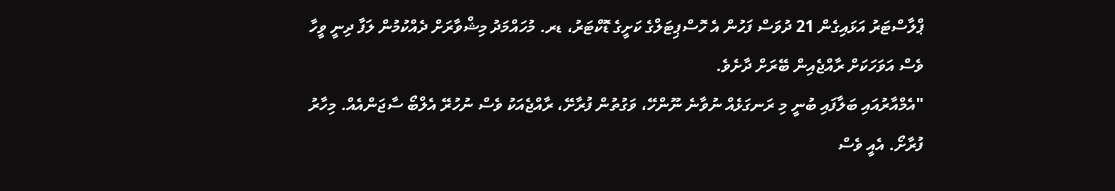ޕްލާސްޓަރު އަޅައިގެން 21 ދުވަސް ފަހުން އެ ހޮސްޕިޓަލްގެ ކަށީގެ ޑޮކްޓަރު، ޑރ. މުހައްމަދު މިޝްވާރަށް ދެއްކުމުން ލަފާ ދިނީ ވީހާ ވެސް އަވަހަކަށް ރާއްޖެއިން ބޭރަށް ދާށެވެ.
"އެމްއާރުއައި ބަލާފައި ބުނީ މި ރަނގަޅެއް ނުވާނެ ނޫންހޭ، ވަގުތުން ފުރާށޭ، ރާއްޖެއަކު ވެސް ނުހުރޭ އެލްބޯ ސާޖަންއެއް. މިހާރު ފުރާށޯ. އެއީ ވެސް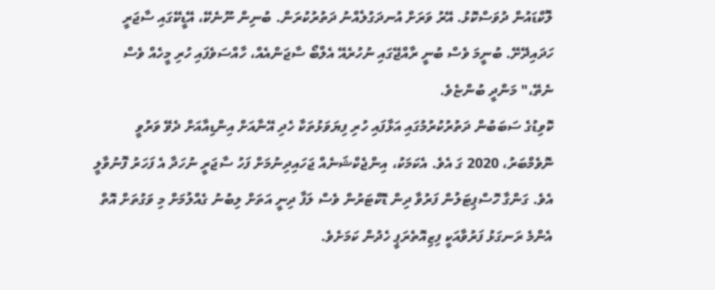ލޮކްޑައުން ދުވަސްކޮޅު. އޭރު ވަރަށް އުނދަގުލެއްނު ދަތުރުކުރަން. ބުނިން ނޫނެކޭ، އޭޑީކޭގައި ސާޖަރީ ހަދައިދޭށޭ. ބުނީމަ ވެސް ބުނީ ރާއްޖޭގައި ނުހުރެއޭ އެލްބޯ ސާޖަންއެއް، ހާއްސަވެފައި ހުރި މީހެއް ވެސް ނެތޭ،" މަންދީ ބުންޏެވެ.
ކޮވިޑުގެ ސަބަބުން ދަތުރުކުރުމުގައި އަޅާފައި ހުރި ފިޔަވަޅުތަކާ ހެދި އޭނާއަށް އިންޑިއާއަށް ދެވޭ ވަރުވީ ނޮވެމްބަރު، 2020 ގަ އެވެ. އެކަމަކު، އިންޖެކްޝަނެއް ޖަހައިދިނުމަށް ފަހު ސާޖަރީ ނުހަދާ އެ ފަހަރު ފޮނުވާލީ އެވެ. ގަންގާ ހޮސްޕިޓަލުން ފަރުވާ ދިން ޑޮކްޓަރުން ވެސް ލަފާ ދިނީ އަތަށް ލިބުނު ގެއްލުމަށް މި ވަގުތަށް އޮތް އެންމެ ރަނގަޅު ފަރުވާއަކީ ފިޒިއޮތެރަޕީ ހެދުން ކަމަށެވެ.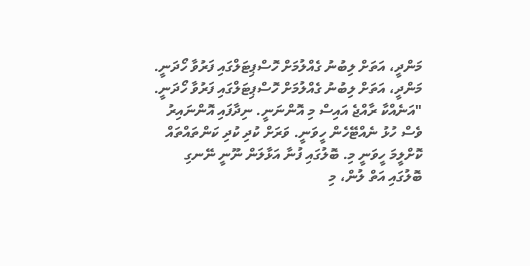މަންދީ، އަތަށް ލިބުނު ގެއްލުމަށް ހޮސްޕިޓަލްގައި ފަރުވާ ހޯދަނީ.
މަންދީ، އަތަށް ލިބުނު ގެއްލުމަށް ހޮސްޕިޓަލްގައި ފަރުވާ ހޯދަނީ.
"އަނެއްކާ ރާއްޖެ އައިސް މި އޮންނަނީ. ނިދާފައި އޮންނައިރު ވެސް ހުޅު ނެއްޓޭހެން ހީވަނީ. ވަރަށް ކުދި ކުދި ކަންތައްތައް ކޮށްލީމަ ހީވަނީ މި. ބޮލުގައި ފުނާ އަޅާލަން ނޫނީ ނޭނގި ބޮލުގައި އަތް ލުން، މި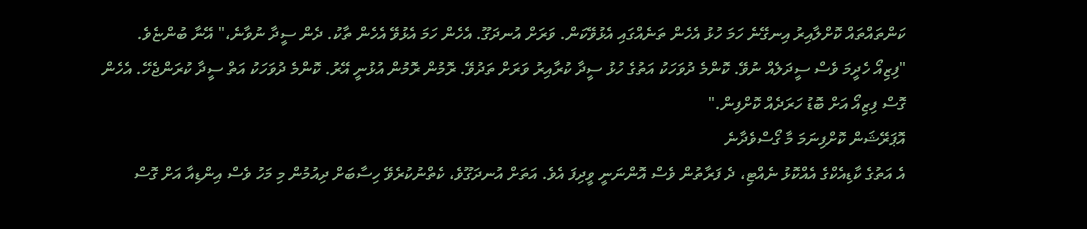ކަންތައްތައް ކޮށްލާއިރު އިނގޭނެ ހަމަ ހުޅު އެހެން ތަނެއްގައި އެޅުވޭކަން. ވަރަށް އުނދަގޫ. އެހެން ހަމަ އެޅުވޭ އެހެން ތާކު. ދެން ސީދާ ނުވާނެ،" އޭނާ ބުންޏެވެ.
"ފިޒިއޯ ހެދީމަ ވެސް ސީދަލެއް ނުވޭ. ކޮންމެ ދުވަހަކު އަތުގެ ހުޅު ސީދާ ކުރާއިރު ވަރަށް ތަދުވޭ. ރޮމުން ރޮމުން އުޅުނީ އޭރު. ކޮންމެ ދުވަހަކު އަތް ސީދާ ކުރަންޖެހޭ. އެހެން ގޮސް ފިޒިއޯ އަށް ބޮޑު ހަރަދެއް ކޮށްފިން."
އޮޕަރޭޝަން ކޮށްފިނަމަ މާ ގޯސްވެދާނެ
އެ އަތުގެ ކާޑިއެކްގެ އެއްކޮޅު ނެއްޓި، ދެ ފަރާތުން ވެސް އޮންނަނީ ވީދިފަ އެވެ. އަތަށް އުނދަގޫވެ، ކެތްނުކުރެވޭ ހިސާބަށް ދިއުމުން މި މަހު ވެސް އިންޑިއާ އަށް ގޮސް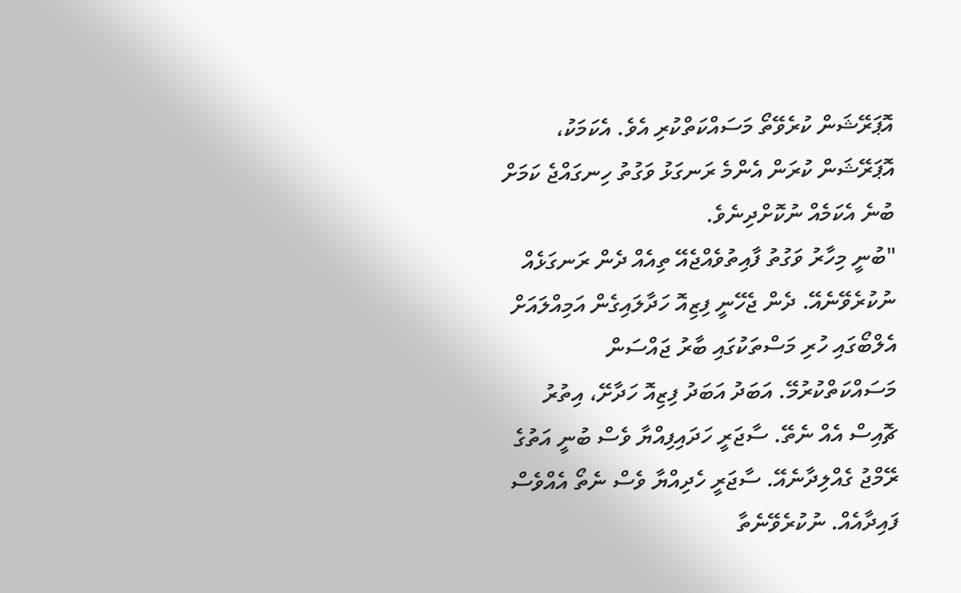އޮޕަރޭޝަން ކުރެވޭތޯ މަސައްކަތްކުރި އެވެ. އެކަމަކު، އޮޕަރޭޝަން ކުރަން އެންމެ ރަނގަޅު ވަގުތު ހިނގައްޖެ ކަމަށް ބުނެ އެކަމެއް ނުކޮށްދިނެވެ.
"ބުނީ މިހާރު ވަގުތު ފާއިތުވެއްޖެއޭ ތިއެއް ދެން ރަނގަޅެއް ނުކުރެވޭނެއޭ. ދެން ޖެހޭނީ ފިޒިއޮ ހަދާލައިގެން އަމިއްލައަށް އެލްބޯގައި ހުރި މަސްތަކުގައި ބާރު ޖައްސަން މަސައްކަތްކުރުމޭ. އަބަދު އަބަދު ފިޒިއޮ ހަދާށޭ، އިތުރު ޗޮއިސް އެއް ނެތޭ. ސާޖަރީ ހަދައިފިއްޔާ ވެސް ބުނީ އަތުގެ ރޭމްޖު ގެއްލިދާނެއޭ. ސާޖަރީ ހެދިއްޔާ ވެސް ނެތޯ އެއްވެސް ފައިދާއެއް. ނުކުރެވޭނެތާ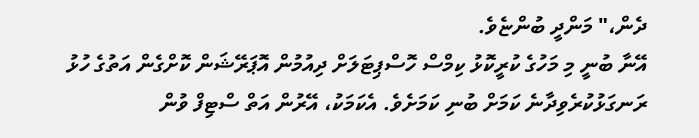ދެން،" މަންދީ ބުންޏެވެ.
އޭނާ ބުނީ މި މަހުގެ ކުރީކޮޅު ކިމްސް ހޮސްޕިޓަލަށް ދިއުމުން އޮޕަރޭޝަން ކޮށްގެން އަތުގެ ހުޅު ރަނގަޅުކުރެވިދާނެ ކަމަށް ބުނި ކަމަށެވެ. އެކަމަކު، އޭރުން އަތް ސްޓިފް ވުން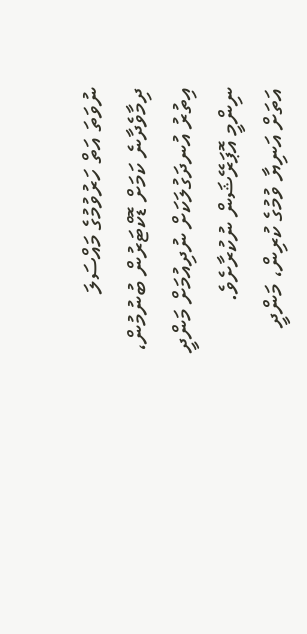ނުވަތަ އަތް ހަރުވުމުގެ މައްސަލަ ދިމާވެދާނެ ކަމަށް ޑޮކްޓަރުން ބުނުމުން، އިތުރު އުނދަގުލަކަށް ނުދިއުމަށް މަންދީ ނިންމީ އޮޕަރޭޝަން ނުކުރާށެވެ.
އަތަށް އަނިޔާ ވުމުގެ ކުރިން، މަންދީ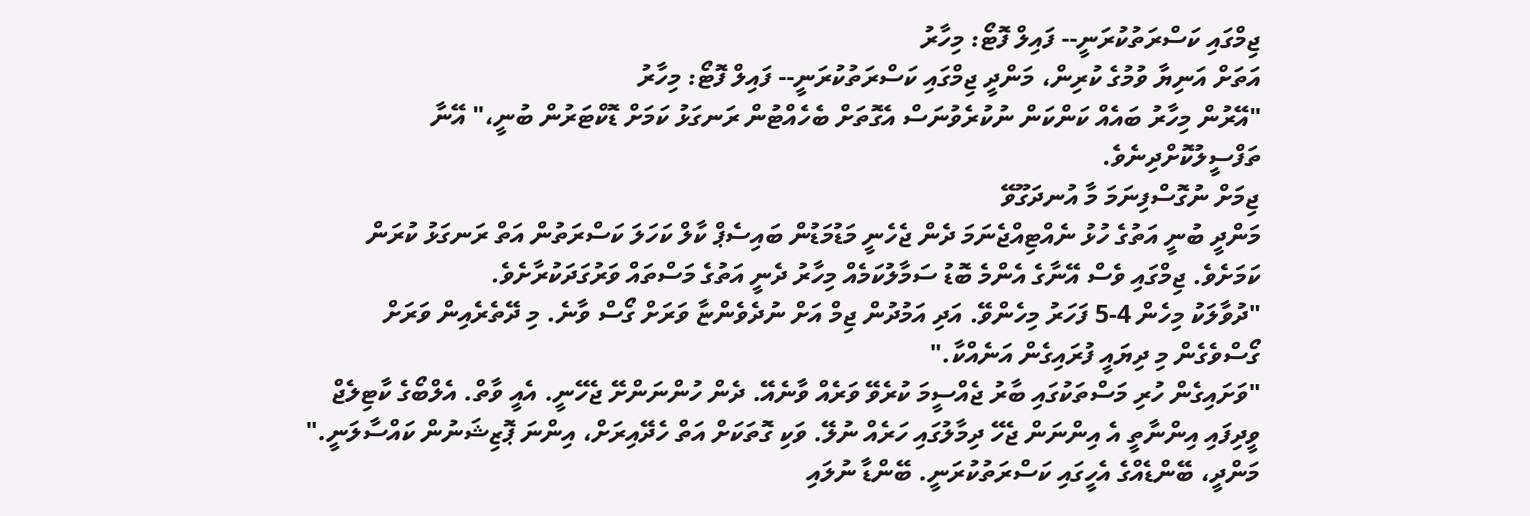ޖިމްގައި ކަސްރަތުކުރަނީ-- ފައިލް ފޮޓޯ: މިހާރު
އަތަށް އަނިޔާ ވުމުގެ ކުރިން، މަންދީ ޖިމްގައި ކަސްރަތުކުރަނީ-- ފައިލް ފޮޓޯ: މިހާރު
"އޭރުން މިހާރު ބައެއް ކަންކަން ނުކުރެވުނަސް އެގޮތަށް ބެހެއްޓުން ރަނގަޅު ކަމަށް ޑޮކްޓަރުން ބުނީ،" އޭނާ ތަފްސީލުކޮށްދިނެވެ.
ޖިމަށް ނުގޮސްފިނަމަ މާ އުނދަގޫވޭ
މަންދީ ބުނީ އަތުގެ ހުޅު ނެއްޓިއްޖެނަމަ ދެން ޖެހެނީ މަޑުމަޑުން ބައިސެޕް ކާލް ކަހަލަ ކަސްރަތުން އަތް ރަނގަޅު ކުރަން ކަމަށެވެ. ޖިމްގައި ވެސް އޭނާގެ އެންމެ ބޮޑު ސަމާލުކަމެއް މިހާރު ދެނީ އަތުގެ މަސްތައް ވަރުގަދަކުރާށެވެ.
"ދުވާލަކު މިހެން 4-5 ފަހަރު މިހެންވޭ. އަދި އަމުދުން ޖިމް އަށް ނުދެވެންޏާ ވަރަށް ގޯސް ވާނެ. މި ދޭތެރެއިން ވަރަށް ގޯސްވެގެން މި ދިޔައީ ފުރައިގެން އަނެއްކާ."
"ވަށައިގެން ހުރި މަސްތަކުގައި ބާރު ޖެއްސީމަ ކުރެވޭ ވަރެއް ވާނެއޭ. ދެން ހުންނަންށޭ ޖެހޭނީ. އެއީ ވާތް. އެލްބޯގެ ކާޓިލެޖް ވީދިފައި އިންނާތީ އެ އިންނަން ޖެހޭ ދިމާލުގައި ހަރެއް ނުލޭ. ވަކި ގޮތަކަށް އަތް ހެދޭއިރަށް، އިންނަ ޕޮޒިޝަނުން ކައްސާލަނީ."
މަންދީ، ބޭންޑެއްގެ އެހީގައި ކަސްރަތުކުރަނީ. ބޭންޑާ ނުލައި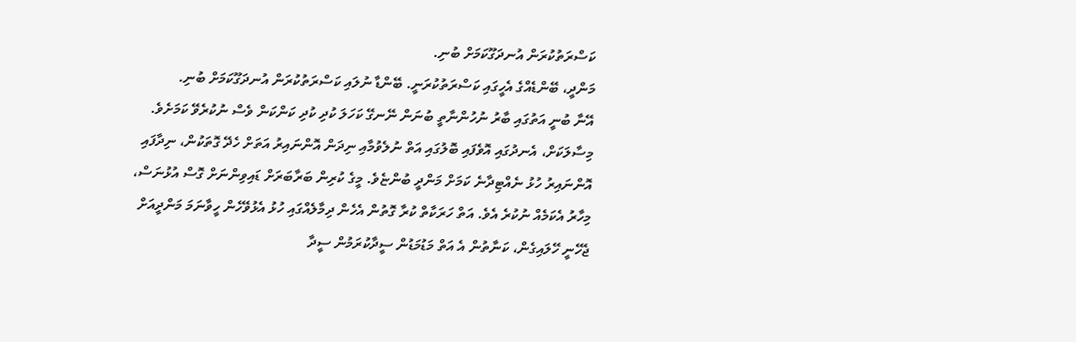ކަސްރަތުކުރަން އުނދަގޫކަމަށް ބުނި.
މަންދީ، ބޭންޑެއްގެ އެހީގައި ކަސްރަތުކުރަނީ. ބޭންޑާ ނުލައި ކަސްރަތުކުރަން އުނދަގޫކަމަށް ބުނި.
އޭނާ ބުނީ އަތުގައި ބާރު ނުހުންނާތީ ބުނަން ނޭނގޭ ކަހަލަ ކުދި ކުދި ކަންކަން ވެސް ނުކުރެވޭ ކަމަށެވެ. މިސާލަކަށް، އެނދުގައި އޮވެފައި ބޮލުގައި އަތް ނުލެވުމާއި ނިދަން އޮންނައިރު އަތަށް ހެދޭ ގޮތަކުން، ނިދާފައި އޮންނައިރު ހުޅު ނެއްޓިދާނެ ކަމަށް މަންދީ ބުންޏެވެ. މީގެ ކުރިން ބަރާބަރަށް ޑައިވިންނަށް ގޮސް އުޅުނަސް، މިހާރު އެކަމެއް ނުކުރެ އެވެ. އަތް ހަރަކާތް ކުރާ ގޮތުން އެހެން ދިމާލެއްގައި ހުޅު އެޅުވޭހެން ހީވާނަމަ މަންދީއަށް ޖެހޭނީ ހޭލައިގެން، ކަނާތުން އެ އަތް މަޑުމަޑުން ސީދާކުރަމުން ސީދާ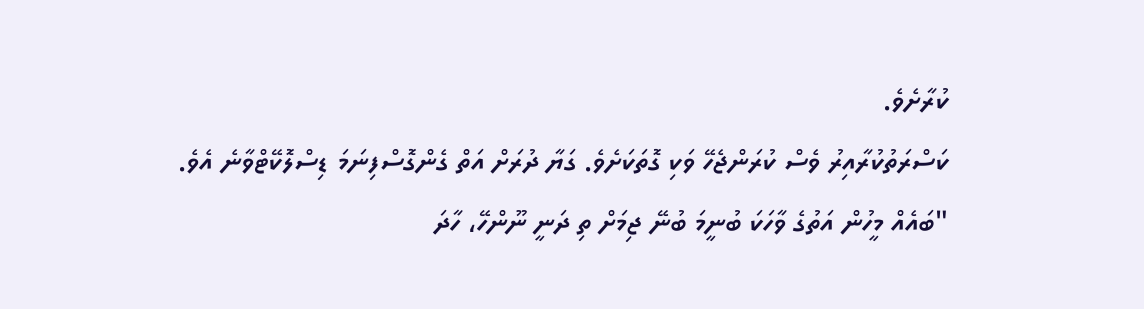ކުރާށެވެ.
ކަސްރަތުކުރާއިރު ވެސް ކުރަންޖެހޭ ވަކި ގޮތަކަށެވެ. ގަޔާ ދުރަށް އަތް ގެންގޮސްފިނަމަ ޑިސްލޮކޭޓްވާނެ އެވެ.
"ބައެއް މީހުން އަތުގެ ވާހަކަ ބުނީމަ ބުނޭ ޖިމަށް ތި ދަނީ ނޫންހޭ، ހާދަ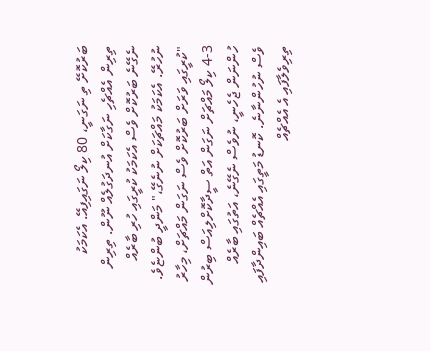ބަރުކޮށޭ ތި ނަގަނީ، 80 ކިލޯ ނަގައިފިއޭ. އެކަމަކު ތިރިން އެއްޗެހި ނަގާކަށް އުނދަގުލެއް ނޫން. ތިރިން ނެގޭނެ ބަރުކޮށް ވެސް އެކަމަކު ކުރީގައި ހުރި ބާރެއް ނުހުރޭ. އެކަމަކު މައްޗަކަށް ނުނެގޭ،" މަންދީ ބުންޏެވެ.
"ކުރީގައި ވަރަށް ބަރުކޮށް ވެސް ނަގަން މައްޗަށް، މިހާރު 3-4 ކިލޯ މައްޗަށް ނަގަން އަތް ސީދާކޮށްލިއަސް ބިރުން ހުންނަން ޖެހެނީ، ނުވެސް ނެގޭނެ، އަތުގައި ބާރެއް ވެސް ނުހުންނާނެ. ކޮނޑު މަތީގައި އެއްޗެއް ބައިންދާފައި ތިރިވެލާފައި އެ އެއްޗެއް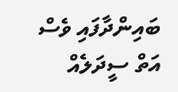ބައިންދާފައި ވެސް އަތް ސީދަލެއް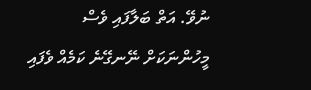ނުވޭ. އަތް ބަލާފައި ވެސް މީހުންނަކަށް ނޭނގޭނެ ކަމެއް ވެފައި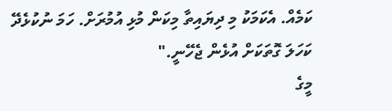ކަމެއް. އެކަމަކު މި ދިޔައިތާ މިކަން މުޅި އުމުރަށް. ހަމަ ނުކުޅެދޭ ކަހަލަ ގޮތަކަށް އުޅެން ޖެހޭނީ."
މީގެ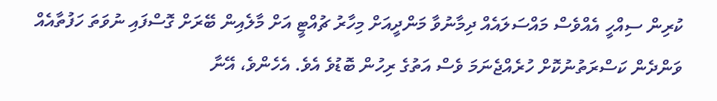ކުރިން ސިއްހީ އެއްވެސް މައްސަލައެއް ދިމާނުވާ މަންދީއަށް މިހާރު ޗުއްޓީ އަށް މާލެއިން ބޭރަށް ގޮސްފައި ނުވަތަ ހަފުތާއެއް ވަންދެން ކަސްރަތުނުކޮށް ހުރެއްޖެނަމަ ވެސް އަތުގެ ރިހުން ބޮޑުވެ އެވެ. އެހެންވެ، އޭނާ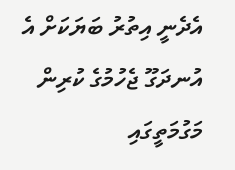އެދެނީ އިތުރު ބަޔަކަށް އެ އުނދަގޫ ޖެހުމުގެ ކުރިން މަގުމަތީގައި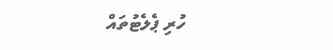ހުރި ޕެލެޓުތައް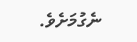ނެގުމަށެވެ.